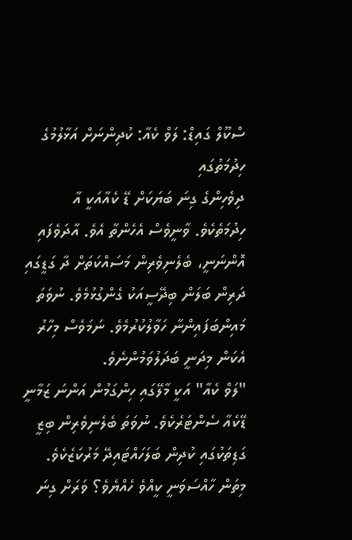ސްކޫލް ގައިޑް: ލަވް ކެއާ: ކުދިންނަށް އަޅާލުމުގެ ހިދުމަތުގައި
ދިވެހިންގެ ގިނަ ބަޔަކަށް ޑޭ ކެއާއަކީ އާ ހިދުމަތެކެވެ. ވާނީވެސް އެހެންތާ އެވެ. އާދަވެފައި އޮންނަނީ، ބެލެނިވެރިން މަސައްކަތަށް ދާ ގަޑީގައި ދަރިން ބަލަން ބިދޭސީއަކު ގެންގުޅުމެވެ. ނުވަތަ މައިންބަފައިންނާ ހަވާލުކުރުމެވެ. ނަމަވެސް މިހާރު އެކަން މިދަނީ ބަދަލުވަމުންނެވެ.
"ލަވް ކެއާ" އަކީ މާލޭގައި ހިންގަމުން އަންނަ ޒަމާނީ ޑޭކެއާ ސެންޓަރެކެވެ. ނުވަތަ ބެލެނިވެރިން ބިޒީ ގަޑިތަކުގައި ކުދިން ބަލަހައްޓައިދޭ މަރުކަޒެކެވެ. މިތަން ހާއްސަވަނީ ކީއްވެ ހެއްޔެވެ؟ ވަރަށް ގިނަ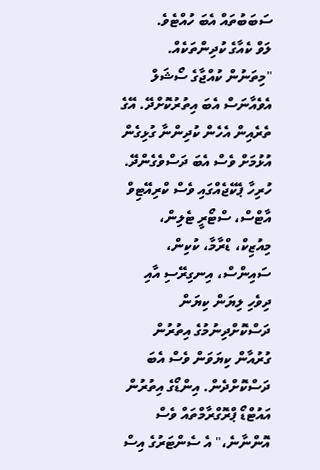ސަބަބުތައް އެބަ ހުއްޓެވެ.
ލަވް ކެއާގެ ކުދިންތަކެއް.
"މިތަނުން ކުއްޖާގެ ސޯޝަލް އެވެއާނަސް އެބަ އިތުރުކޮށްދޭ. އޭގެ ތެރެއިން އެހެން ކުދިންނާ ގުޅިގެން އުޅުމަށް ވެސް އެބަ ދަސްވެގެންދޭ. ހުރިހާ ޕެކޭޖެއްގައި ވެސް ކްރިއޭޓިވް އާޓްސް، ސްޓޯރީ ޓެލިން، މިއުޒިކް، ޑްރާމާ، ކުކިން، ސައިންސް، އިނގިރޭސި އާއި ދިވެހި ލިޔަން ކިޔަން ދަސްކޮށްދިނުމުގެ އިތުރުން ގުރުއާން ކިޔަވަން ވެސް އެބަ ދަސްކޮށްދެން. އިންޑޯގެ އިތުރުން އައުޓްޑޯ ޕްރޮގްރާމްތައް ވެސް އޮންނާނެ،" އެ ސެންޓަރުގެ އިސް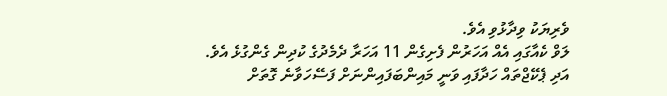ވެރިޔަކު ވިދާޅުވި އެވެ.
ލަވް ކެއާގައި އެއް އަހަރުން ފެށިގެން 11 އަހަރާ ދެމެދުގެ ކުދިން ގެންގުޅެ އެވެ. އަދި ޕެކޭޖްތައް ހަދާފައި ވަނީ މައިންބަފައިންނަށް ފަސޭހަވާނެ ގޮތަށް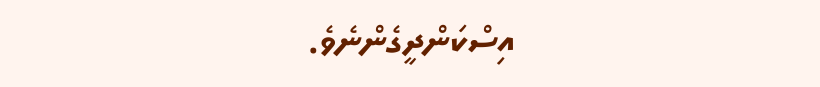އިސްކަންދީގެންނެވެ.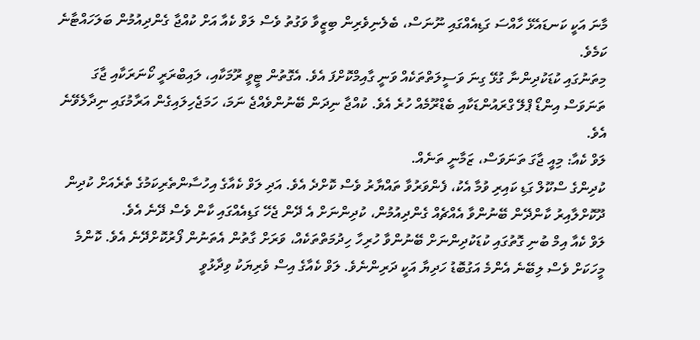މާނަ އަކީ ކަނޑައެޅޭ ހާއްސަ ގަޑިއެއްގައި ނޫނަސް، ބެލެނިވެރިން ބިޒީވާ ވަގުތު ވެސް ލަވް ކެއާ އަށް ކުއްޖާ ގެންދިއުމުން ބަލަހައްޓާނެ ކަމެވެ.
މިތަނުގައި ކުޑަކުދިންނާ ގުޅޭ ގިނަ ވަސީލަތްތަކެއް ވަނީ ގާއިމްކޮށްފަ އެވެ. އެގޮތުން ޓީވީ ރޫމަކާއި، ލައިބްރަރީ ކޯނަރަކާއި ޖާގަ ތަނަވަސް އިންޑޯ ޕްލޭ ގްރައުންޑަކާއި ބެޑްރޫމެއް ހުރެ އެވެ. ކުއްޖާ ނިދަން ބޭނުންވެއްޖެ ނަމަ، ހަމަޖެހިލައިގެން އަރާމުގައި ނިދާލެވޭނެ އެވެ.
ލަވް ކެއާ: މިއީ ޖާގަ ތަނަވަސް، ޒަމާނީ ތަނެއް.
ކުދިންގެ ސްކޫލް ގަޑި ކައިރި ވުމާ އެކު، ފެންވަރުވާ ތައްޔާރު ވެސް ކޮށްދެ އެވެ. އަދި ލަވް ކެއާގެ އިހުސާންތެރިކަމުގެ ތެރެއަށް ކުދިން ދޫކޮށްލާއިރު ކާންދޭން ބޭނުންވާ އެއްޗެއް ގެންދިއުމުން، ކުދިންނަށް އެ ދޭން ޖެހޭ ގަޑިއެއްގައި ކާން ވެސް ދޭނެ އެވެ.
ލަވް ކެއާ އިމް ބުނި ގޮތުގައި ކުޑަކުދިންނަށް ބޭނުންވާ ހުރިހާ ހިދުމަތްތަކެއް، ވަރަށް ގާތުން އެތަނުން ފޯރުކޮށްދޭނެ އެވެ. ކޮންމެ މީހަކަށް ވެސް ލިބޭނެ އެންމެ އަގުބޮޑު ހަދިޔާ އަކީ ދަރިންނެވެ. ލަވް ކެއާގެ އިސް ވެރިޔަކު ވިދާޅުވީ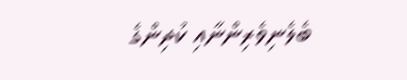ބެލެނިވެރިންނާއި ކުދިންގެ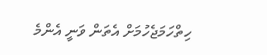ހިތްހަމަޖެހުމަށް އެތަން ވަނީ އެންމެ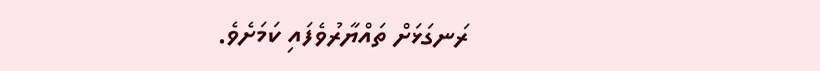ރަނގަޅަށް ތައްޔާރުވެފައި ކަމަށެވެ.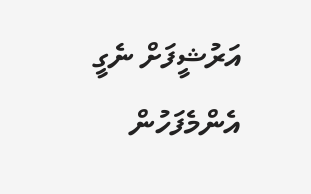އަރުޝީފަށް ނެގީ
އެންމެފަހުން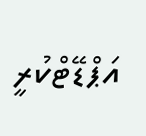އަޕްޑޭޓްކުރީ